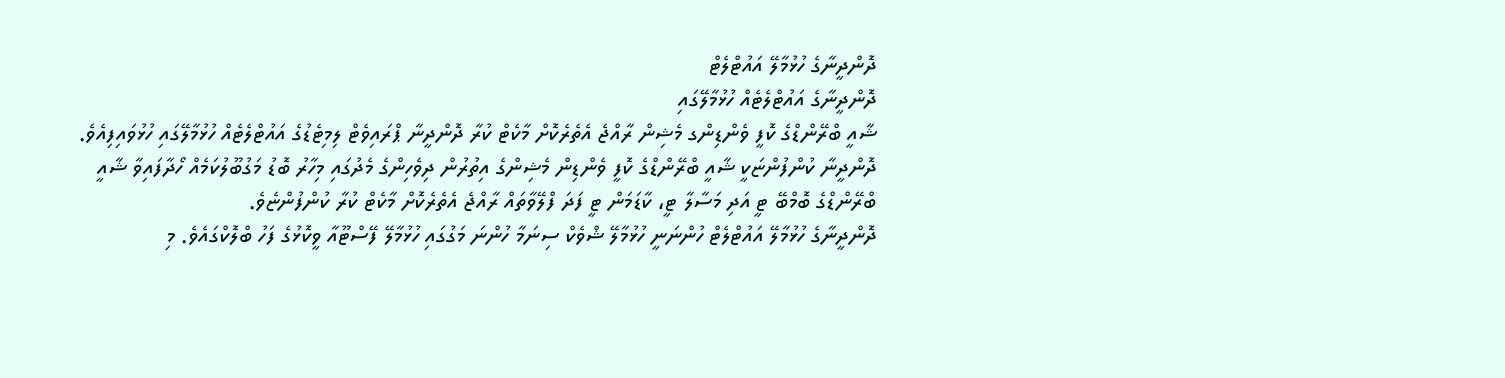ދޮންދީނާގެ ހުޅުމާލޭ އައުޓްލެޓް
ދޮންދީނާގެ އައުޓްލެޓެއް ހުޅުމާލޭގައި
ޝާއީ ބްރޭންޑްގެ ކޮފީ ވެންޑިންގ މެޝިން ރާއްޖެ އެތެރެކޮށް މާކެޓް ކުރާ ދޮންދީނާ ޕްރައިވެޓް ލިމިޓެޑުގެ އައުޓްލެޓެއް ހުޅުމާލޭގައި ހުޅުވައިފިއެވެ.
ދޮންދީނާ ކުންފުންޏަކީ ޝާއީ ބްރޭންޑްގެ ކޮފީ ވެންޑިން މެޝިންގެ އިތުރުން ދިވެހިންގެ މެދުގައި މިހާރު ބޮޑު މަގުބޫލުކަމެއް ހޯދާފައިވާ ޝާއީ ބްރޭންޑްގެ ބޮމްބޭ ޓީ އަދި މަސާލާ ޓީ، ކާޑަމަން ޓީ ފަދަ ފްލޭވާތައް ރާއްޖެ އެތެރެކޮށް މާކެޓް ކުރާ ކުންފުންޏެވެ.
ދޮންދީނާގެ ހުޅުމާލޭ އައުޓްލެޓް ހުންނަނީ ހުޅުމާލޭ ޝްވެކް ސިނަމާ ހުންނަ މަގުގައި ހުޅުމާލޭ ފޭސްޓޫއާ ވީކޮޅުގެ ފަހު ބްލޮކްގައެވެ. މި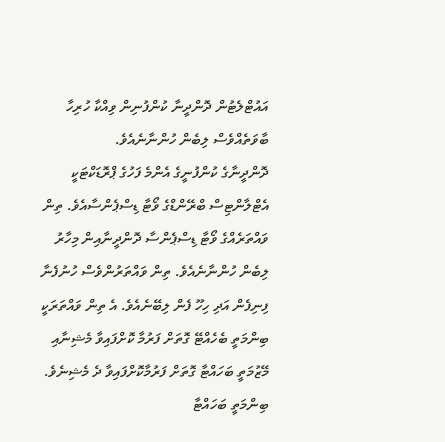އައުޓްލެޓުން ދޮންދީނާ ކުންފުނިން ވިއްކާ ހުރިހާ ބާވަތެއްވެސް ލިބެން ހުންނާނެއެވެ.
ދޮންދީނާގެ ކުންފުނީގެ އެންމެ ފަހުގެ ޕްރޮޑަކްޓަކީ އެޓްލާންޓިސް ބްރޭންޑްގެ ވޯޓާ ޑިސްޕެންސާއެވެ. ތިން ވައްތަރެއްގެ ވޯޓާ ޑިސްޕެންސާ ދޮންދީނާއިން މިހާރު ލިބެން ހުންނާނެއެވެ. ތިން ވައްތަރުންވެސް ހުނުފެނާ ފިނިފެން އަދި ހިހޫ ފެން ލިބޭނެއެވެ. އެ ތިން ވައްތަރަކީ ބިންމަތީ ބެހެއްޓޭ ގޮތަށް ފަރުމާ ކޮށްފައިވާ މެޝިނާއި މޭޒުމަތީ ބަހައްޓާ ގޮތަށް ފަރުމާކޮށްފައިވާ ދެ މެޝިނެވެ. ބިންމަތީ ބަހައްޓާ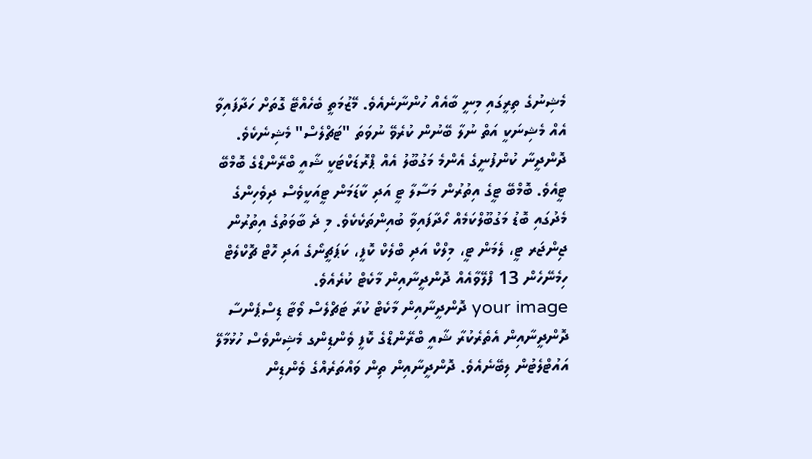މެޝިނުގެ ތިރީގައި މިނީ ބާއެއް ހުންނާނެއެވެ. މޭޒުމަތީ ބެހެއްޓޭ ގޮތަށް ހަދާފައިވާ އެއް މެޝިނަކީ އަތް ނުލާ ބޭނުން ކުރެވޭ ނުވަތަ "ޓަޗްލެސް" މެޝިނެކެވެ.
ދޮންދީނާ ކުންފުނީގެ އެންމެ މަގުބޫލު އެއް ޕްރޮޑަކްޓަކީ ޝާއީ ބްރޭންޑްގެ ބޮމްބޭ ޓީއެވެ. ބޮމްބޭ ޓީގެ އިތުރުން މަސާލާ ޓީ އަދި ކާޑަމަން ޓީއަކީވެސް ދިވެހިންގެ މެދުގައި ބޮޑު މަގުބޫލްކަމެއް ހޯދާފައިވާ ބުއިންތަކެކެވެ. މި ދެ ބާވަތުގެ އިތުރުން ޖިންޖަރ ޓީ، ލެމަން ޓީ، މިލްކް އަދި ބްލެކް ކޮފީ، ކަޕަޗީނޯގެ އަދި ހޮޓް ޗޮކްލެޓް ހިމެނޭހެން 13 ފްލޭވާއެއް ދޮންދީނާއިން މާކެޓް ކުރެއެވެ.
your image ދޮންދީނާއިން މާކެޓް ކުރާ ޓަޗްލެސް ވޯޓާ ޑިސްޕެންސާ
ދޮންދީނާއިން އެތެރެކުރާ ޝާއީ ބްރޭންޑްގެ ކޮފީ ވެންޑިންގ މެޝިންވެސް ހުޅުމާލޭ އައުޓްލެޓުން ލިބޭނެއެވެ. ދޮންދީނާއިން ތިން ވައްތަރެއްގެ ވެންޑިން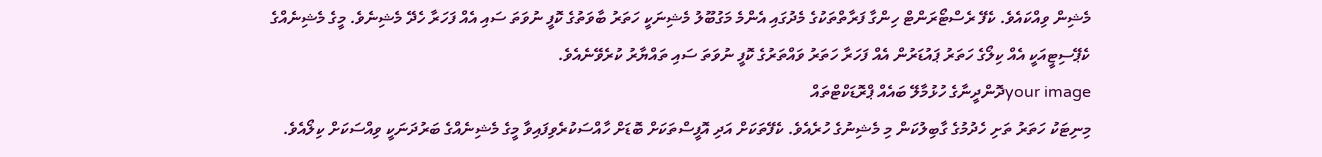މެޝިން ވިއްކައެވެ. ކެފޭ ރެސްޓޯރަންޓް ހިންގާ ފަރާތްތަކުގެ މެދުގައި އެންމެ މަގުބޫލު މެޝިނަކީ ހަތަރު ބާވަތުގެ ކޮފީ ނުވަތަ ސައި އެއް ފަހަރާ ހެދޭ މެޝިނެވެ. މީގެ މެޝިނެއްގެ ކެޕޭސިޓީއަކީ އެއް ކިލޯގެ ހަތަރު ޕައުޑަރުން އެއް ފަހަރާ ހަތަރު ވައްތަރުގެ ކޮފީ ނުވަތަ ސައި ތައްޔާރު ކުރެވޭނެއެވެ.
your imageދޮންދީނާގެ ހުޅުމާލޭ ބައެއް ޕްރޮޑަކްޓްތައް
މިނިޓަކު ހަތަރު ތަށި ހެދުމުގެ ގާބިލުކަން މި މެޝިނުގެ ހުރެއެވެ. ކެފޭތަކަށް އަދި އޮފީސްތަކަށް ބޮޑަށް ހާއްސަކުރެވިފައިވާ މީގެ މެޝިނެއްގެ ބަރުދަނަކީ ވިއްސަކަށް ކިލޯއެވެ.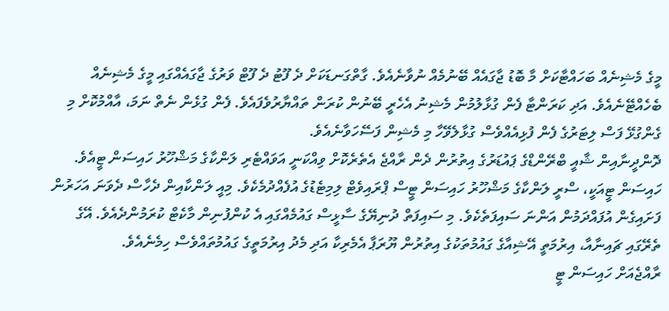މީގެ މެޝިނެއް ބަހައްޓާކަށް މާ ބޮޑު ޖާގައެއް ބޭނުމެއް ނުވާނެއެވެ. ގާތްގަނޑަކަށް ދެ ފޫޓު ދެ ފޫޓް ވަރުގެ ޖާގައެއްގައި މީގެ މެޝިނެއް ބެހެއްޓޭނެއެވެ. އަދި ކަރަންޓާ ފެން ގުޅާލުމުން މެޝިނު އެހެރީ ބޭނުން ކުރަން ތައްޔާރުވެފައެވެ. ފެން ގުޅެން ނެތް ނަމަ، އާއްމުކޮށް މި ގެންގުޅޭ ފަސް ލިޓަރުގެ ފެން ފުޅިއެއްވެސް ގުޅާލެވޭހާ މި މެޝިން ފަސޭހަވާނެއެވެ.
ދޮންދީނާއިން ޝާއީ ބްރޭންޑްގެ ޕައުޑަރުގެ އިތުރުން ދެން ރާއްޖެ އެތެރެކޮށް ވިއްކަނީ އަވައްޓެރި ލަންކާގެ މަޝްހޫރު ހައިސަން ޓީއެވެ. ހައިސަން ޓީއަކީ، ސްރީ ލަންކާގެ މަޝްހޫރު ހައިސަން ޓީސް ޕްރައިވެޓް ލިމިޓެޑުގެ އުފެއްދުމެކެވެ. މިއީ ލަންކާއިން ދެހާސް ދެވަނަ އަހަރުން ފަށައިގެން އުފައްދަމުން އަންނަ ސައިފަތެކެވެ. މި ސައިފަތް ދުނިޔޭގެ ސާޅީސް ގައުމެއްގައި އެ ކުންފުނިން މާކެޓް ކުރަމުންދެއެވެ. އޭގެ ތެރޭގައި ޗައިނާއާ، އިރުމަތީ އޭޝިއާގެ ގައުމުތަކުގެ އިތުރުން ޔޫރަޕާ އެމެރިކާ އަދި މެދު އިރުމަތީގެ ގައުމުތައްވެސް ހިމެނެއެވެ.
ރާއްޖެއަށް ހައިސަން ޓީ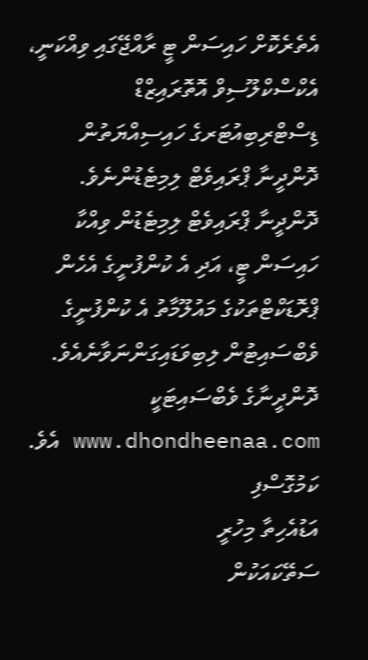އެތެރެކޮށް ހައިސަން ޓީ ރާއްޖޭގައި ވިއްކަނީ، އެކްސްކްލޫސިވް އޮތޮރައިޒްޑް ޑިސްޓްރިބިއުޓަރގެ ހައިސިއްޔަތުން ދޮންދީނާ ޕްރައިވެޓް ލިމިޓެޑުންނެވެ. ދޮންދީނާ ޕްރައިވެޓް ލިމިޓެޑުން ވިއްކާ ހައިސަން ޓީ، އަދި އެ ކުންފުނީގެ އެހެން ޕްރޮޑަކްޓްތަކުގެ މައުލޫމާތު އެ ކުންފުނީގެ ވެބްސައިޓުން ލިބިވަޑައިގަންނަވާނެއެވެ. ދޮންދީނާގެ ވެބްސައިޓަކީ www.dhondheenaa.com އެވެ.
ކަމުގޮސްފި
އަޑުއެހިތާ މިހުރީ
ސަތޭކައަކުން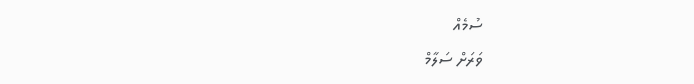ސުމެއް
ވަރަށް ސަލާމް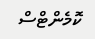ކޮމެންޓްސް